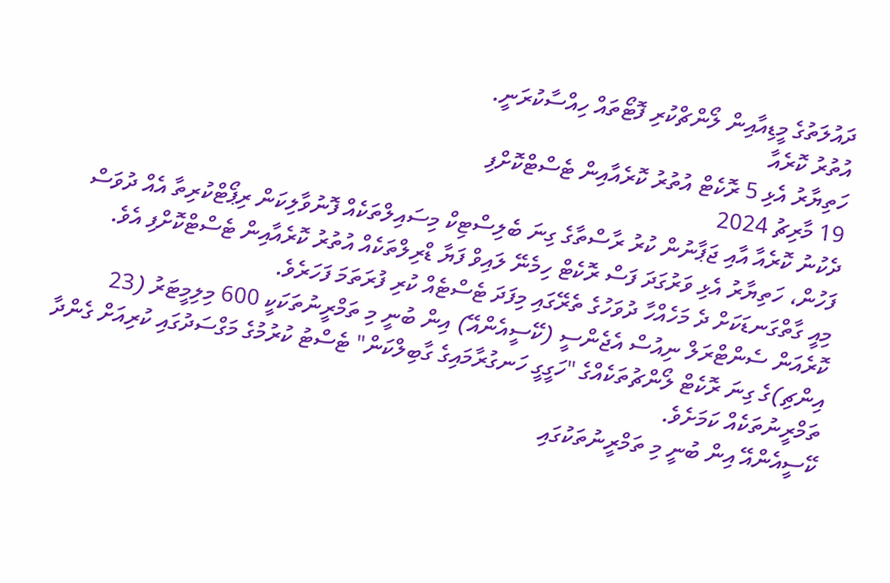ދައުލަތުގެ މީޑިއާއިން ލޯންޗްކުރި ފޮޓޯތައް ހިއްސާކުރަނީ.
އުތުރު ކޮރެއާ
ހަތިޔާރު އެޅި 5 ރޮކެޓް އުތުރު ކޮރެއާއިން ޓެސްޓްކޮށްފި
19 މާރިޗު 2024
ދެކުނު ކޮރެއާ އާއި ޖަޕާނުން ކުރު ރާސްތާގެ ގިނަ ބެލިސްޓިކް މިސައިލްތަކެއް ފޮނުވާލިކަން ރިޕޯޓްކުރިތާ އެއް ދުވަސް ފަހުން، ހަތިޔާރު އެޅި ވަރުގަދަ ފަސް ރޮކެޓް ހިމެނޭ ލައިވް ފަޔާ ޑްރިލްތަކެއް އުތުރު ކޮރެއާއިން ޓެސްޓްކޮށްފި އެވެ.
މިއީ ގާތްގަނޑަކަށް ދެ މަހެއްހާ ދުވަހުގެ ތެރޭގައި މިފަދަ ޓެސްޓެއް ކުރި ފުރަތަމަ ފަހަރެވެ.
ކޮރެއަން ސެންޓްރަލް ނިއުސް އެޖެންސީ (ކޭސީއެންއޭ) އިން ބުނީ މި ތަމްރީނުތަކަކީ 600 މިލިމީޓަރު (23 އިންޗި)ގެ ގިނަ ރޮކެޓް ލޯންޗުތަކެއްގެ "ހަގީގީ ހަނގުރާމައިގެ ގާބިލްކަން" ޓެސްޓު ކުރުމުގެ މަގްސަދުގައި ކުރިއަށް ގެންދާ ތަމްރީނުތަކެއް ކަމަށެވެ.
ކޭސީއެންއޭ އިން ބުނީ މި ތަމްރީނުތަކުގައި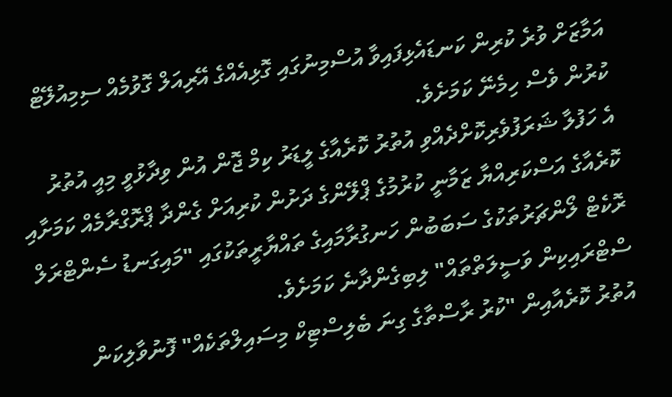އަމާޒަށް ވުރެ ކުރިން ކަނޑައެޅިފައިވާ އުސްމިނުގައި ގޮޅިއެއްގެ އޭރިއަލް ގޮވުމެއް ސިމިއުލޭޓް ކުރުން ވެސް ހިމެނޭ ކަމަށެވެ.
އެ ހަފުލާ ޝަރަފުވެރިކޮށްދެއްވި އުތުރު ކޮރެއާގެ ލީޑަރު ކިމް ޖޮން އުން ވިދާޅުވީ މިއީ އުތުރު ކޮރެއާގެ އަސްކަރިއްޔާ ޒަމާނީ ކުރުމުގެ ޕްލޭންގެ ދަށުން ކުރިއަށް ގެންދާ ޕްރޮގްރާމެއް ކަމަށާއި ރޮކެޓް ލޯންޗަރުތަކުގެ ސަބަބުން ހަނގުރާމައިގެ ތައްޔާރީތަކުގައި "މައިގަނޑު ސެންޓްރަލް ސްޓްރައިކިން ވަސީލަތްތައް" ލިބިގެންދާނެ ކަމަށެވެ.
އުތުރު ކޮރެއާއިން "ކުރު ރާސްތާގެ ގިނަ ބެލިސްޓިކް މިސައިލްތަކެއް" ފޮނުވާލިކަން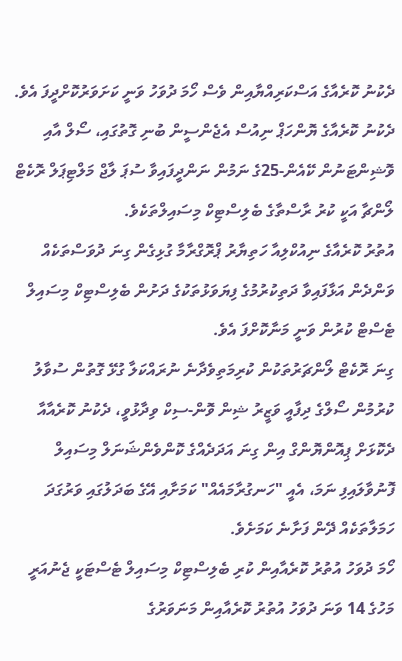ދެކުނު ކޮރެއާގެ އަސްކަރިއްޔާއިން ވެސް ހޯމަ ދުވަހު ވަނީ ކަށަވަރުކޮށްދީފަ އެވެ.
ދެކުނު ކޮރެއާގެ ޔޮންހަޕް ނިއުސް އެޖެންސީން ބުނި ގޮތުގައި، ސޯލް އާއި ވޮޝިންޓަނުން ކޭއެން-25ގެ ނަމުން ނަންދީފައިވާ ސުޕަ ލާޖް މަލްޓިޕަލް ރޮކެޓް ލޯންޗާ އަކީ ކުރު ރާސްތާގެ ބެލިސްޓިކް މިސައިލްތަކެވެ.
އުތުރު ކޮރެއާގެ ނިއުކްލިއާ ހަތިޔާރު ޕްރޮގްރާމާ ގުޅިގެން ގިނަ ދުވަސްތަކެއް ވަންދެން އަޅާފައިވާ ދަތިކުރުމުގެ ފިޔަވަޅުތަކުގެ ދަށުން ބެލިސްޓިކް މިސައިލް ޓެސްޓް ކުރުން ވަނީ މަނާކޮށްފަ އެވެ.
ގިނަ ރޮކެޓް ލޯންޗަރުތަކުން ކުރިމަތިވެދާނެ ނުރައްކަލާ ގުޅޭ ގޮތުން ސުވާލު ކުރުމުން ސޯލްގެ ދިފާއީ ވަޒީރު ޝިން ވޮން-ސިކް ވިދާޅުވީ، ދެކުނު ކޮރެއާއާ ދެކޮޅަށް ޕިއޮންޔޮންގް އިން ގިނަ އަދަދެއްގެ ކޮންވެންޝަނަލް މިސައިލް ފޮނުވާލައިފި ނަމަ، އެއީ "ހަނގުރާމައެއް" ކަމަށާއި އޭގެ ބަދަލުގައި ވަރުގަދަ ހަމަލާތަކެއް ދޭން ފަށާނެ ކަމަށެވެ.
ހޯމަ ދުވަހު އުތުރު ކޮރެއާއިން ކުރި ބެލިސްޓިކް މިސައިލް ޓެސްޓަކީ ޖެނުއަރީ މަހުގެ 14 ވަނަ ދުވަހު އުތުރު ކޮރެއާއިން މަނަވަރުގެ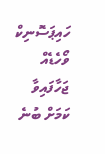ހައިޕަސޮނިކް ވޯހެޑެއް ޖަހާފައިވާ ކަމަށް ބުނެ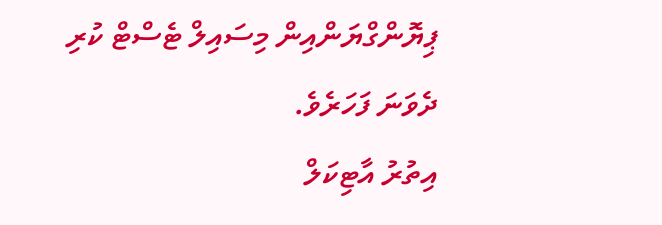ޕިޔޮންގްޔަންއިން މިސައިލް ޓެސްޓް ކުރި ދެވަނަ ފަހަރެވެ.
އިތުރު އާޓިކަލް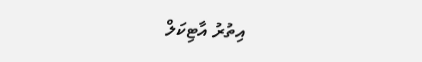އިތުރު އާޓިކަލް